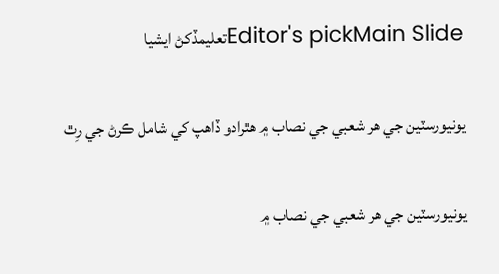Editor's pickMain Slideتعليمڏکڻ ايشيا

يونيورسٽين جي ھر شعبي جي نصاب ۾ ھٿرادو ڏاھپ کي شامل ڪرڻ جي رِٿ

يونيورسٽين جي هر شعبي جي نصاب ۾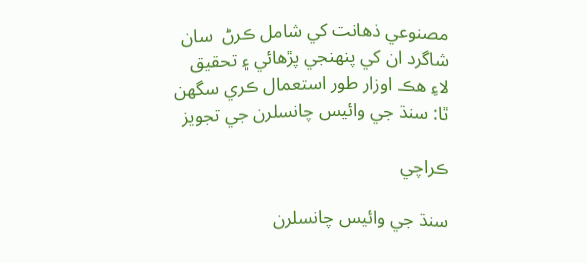مصنوعي ذهانت کي شامل ڪرڻ  سان شاگرد ان کي پنهنجي پڙهائي ۽ تحقيق لاءِ هڪ اوزار طور استعمال ڪري سگهن ٿا: سنڌ جي وائيس چانسلرن جي تجويز

ڪراچي

سنڌ جي وائيس چانسلرن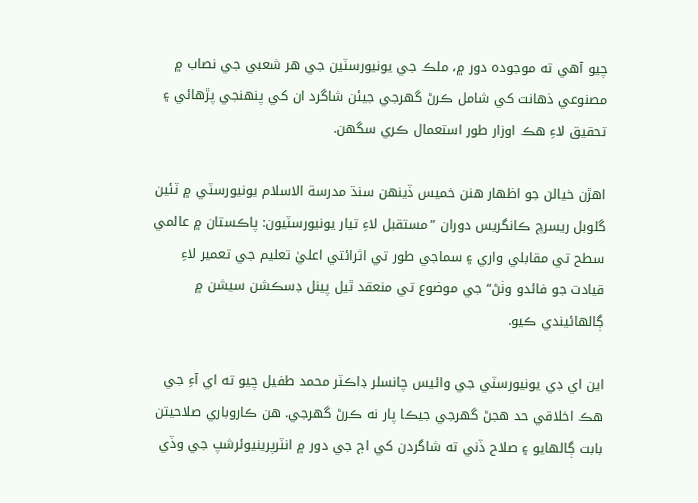چيو آهي ته موجوده دور ۾، ملڪ جي يونيورسٽين جي هر شعبي جي نصاب ۾ مصنوعي ذهانت کي شامل ڪرڻ گهرجي جيئن شاگرد ان کي پنهنجي پڙهائي ۽ تحقيق لاءِ هڪ اوزار طور استعمال ڪري سگهن.

اهڙن خيالن جو اظهار ھنن خميس ڏينهن سنڌ مدرسة الاسلام يونيورسٽي ۾ ٽئين گلوبل ريسرچ ڪانگريس دوران ”مستقبل لاءِ تيار يونيورسٽيون: پاڪستان ۾ عالمي سطح تي مقابلي واري ۽ سماجي طور تي اثرائتي اعليٰ تعليم جي تعمير لاءِ قيادت جو فائدو وٺڻ“ جي موضوع تي منعقد ٿيل پينل ڊسڪشن سيشن ۾ ڳالهائيندي ڪيو.

اين اي ڊي يونيورسٽي جي وائيس چانسلر ڊاڪٽر محمد طفيل چيو ته اي آءِ جي هڪ اخلاقي حد هجڻ گهرجي جيڪا پار نه ڪرڻ گهرجي. هن ڪاروباري صلاحيتن بابت ڳالهايو ۽ صلاح ڏني ته شاگردن کي اڄ جي دور ۾ انٽرپرينيوئرشپ جي وڏي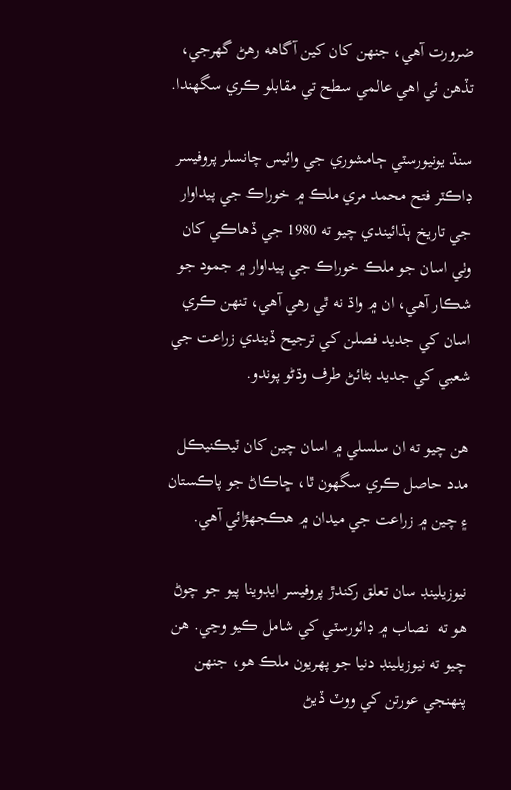ضرورت آهي، جنهن کان کين آگاهه رهڻ گهرجي، تڏهن ئي اهي عالمي سطح تي مقابلو ڪري سگهندا.

سنڌ يونيورسٽي ڄامشوري جي وائيس چانسلر پروفيسر ڊاڪٽر فتح محمد مري ملڪ ۾ خوراڪ جي پيداوار جي تاريخ ٻڌائيندي چيو ته 1980 جي ڏهاڪي کان وٺي اسان جو ملڪ خوراڪ جي پيداوار ۾ جمود جو شڪار آهي، ان ۾ واڌ نه ٿي رهي آهي، تنهن ڪري اسان کي جديد فصلن کي ترجيح ڏيندي زراعت جي شعبي کي جديد بڻائڻ طرف وڌڻو پوندو.

هن چيو ته ان سلسلي ۾ اسان چين کان ٽيڪنيڪل مدد حاصل ڪري سگهون ٿا، ڇاڪاڻ جو پاڪستان ۽ چين ۾ زراعت جي ميدان ۾ هڪجهڙائي آهي.

نيوزيلينڊ سان تعلق رکندڙ پروفيسر ايڊوينا پيو جو چوڻ هو ته  نصاب ۾ ڊائورسٽي کي شامل ڪيو وڃي. هن چيو ته نيوزيلينڊ دنيا جو پهريون ملڪ هو، جنهن پنهنجي عورتن کي ووٽ ڏيڻ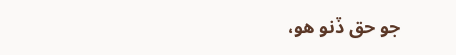جو حق ڏنو هو،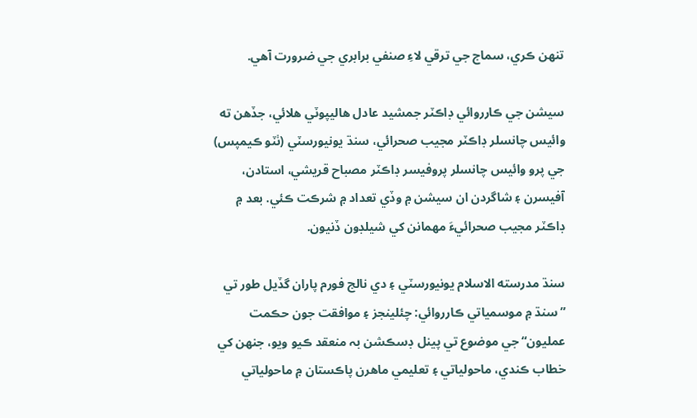تنهن ڪري، سماج جي ترقي لاءِ صنفي برابري جي ضرورت آهي.

سيشن جي ڪارروائي ڊاڪٽر جمشيد عادل هاليپوٽي هلائي، جڏهن ته وائيس چانسلر ڊاڪٽر مجيب صحرائي، سنڌ يونيورسٽي (ٺٽو ڪيمپس) جي پرو وائيس چانسلر پروفيسر ڊاڪٽر مصباح قريشي، استادن، آفيسرن ۽ شاگردن ان سيشن ۾ وڏي تعداد ۾ شرڪت ڪئي. بعد ۾ ڊاڪٽر مجيب صحرائيءَ مهمانن کي شيلڊون ڏنيون.

سنڌ مدرسته الاسلام يونيورسٽي ۽ دي نالج فورم پاران گڏيل طور تي ”سنڌ ۾ موسمياتي ڪارروائي: چئلينجز ۽ موافقت جون حڪمت عمليون“ جي موضوع تي پينل ڊسڪشن بہ منعقد ڪيو ويو، جنهن کي خطاب ڪندي، ماحولياتي ۽ تعليمي ماهرن پاڪستان ۾ ماحولياتي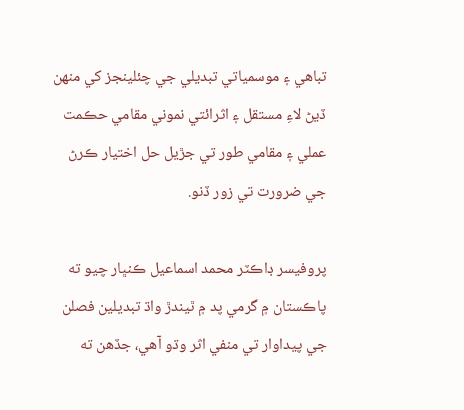تباهي ۽ موسمياتي تبديلي جي چئلينجز کي منهن ڏيڻ لاءِ مستقل ۽ اثرائتي نموني مقامي حڪمت عملي ۽ مقامي طور تي جڙيل حل اختيار ڪرڻ جي ضرورت تي زور ڏنو.

پروفيسر ڊاڪٽر محمد اسماعيل ڪنڀار چيو ته پاڪستان ۾ گرمي پد ۾ ٿيندڙ واڌ تبديلين فصلن جي پيداوار تي منفي اثر وڌو آهي، جڏهن ته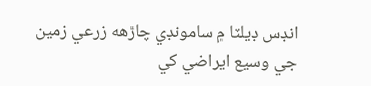انڊس ڊيلٽا ۾ سامونڊي چاڙهه زرعي زمين جي وسيع ايراضي کي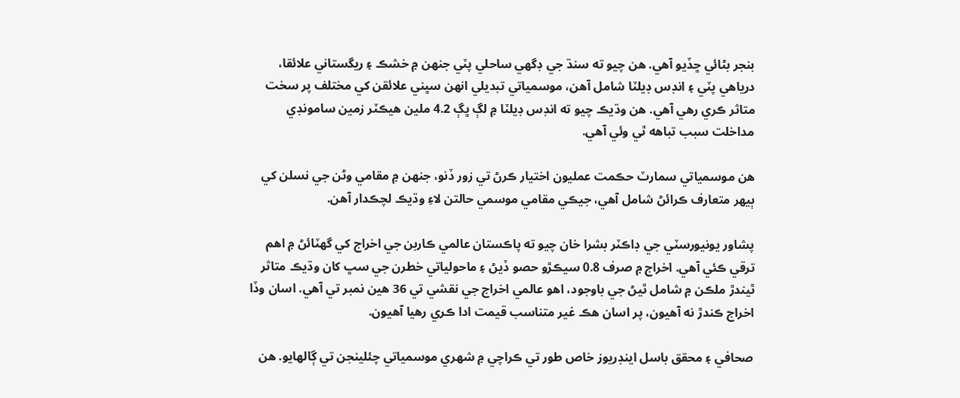بنجر بڻائي ڇڏيو آهي. هن چيو ته سنڌ جي ڊگهي ساحلي پٽي جنهن ۾ خشڪ ۽ ريگستاني علائقا، درياهي پٽي ۽ انڊس ڊيلٽا شامل آهن، موسمياتي تبديلي انهن سڀني علائقن کي مختلف پر سخت متاثر ڪري رهي آهي. هن وڌيڪ چيو ته انڊس ڊيلٽا ۾ لڳ ڀڳ 4.2 ملين هيڪٽر زمين سامونڊي مداخلت سبب تباهه ٿي وئي آهي.

هن موسمياتي سمارٽ حڪمت عمليون اختيار ڪرڻ تي زور ڏنو، جنهن ۾ مقامي وڻن جي نسلن کي ٻيهر متعارف ڪرائڻ شامل آهي، جيڪي مقامي موسمي حالتن لاءِ وڌيڪ لچڪدار آهن.

پشاور يونيورسٽي جي ڊاڪٽر بشرا خان چيو ته پاڪستان عالمي ڪاربن جي اخراج کي گهٽائڻ ۾ اهم ترقي ڪئي آهي. اخراج ۾ صرف 0.8 سيڪڙو حصو ڏيڻ ۽ ماحولياتي خطرن جي سڀ کان وڌيڪ متاثر ٿيندڙ ملڪن ۾ شامل ٿيڻ جي باوجود، اهو عالمي اخراج جي نقشي تي 36 هين نمبر تي آهي. اسان وڏا اخراج ڪندڙ نه آهيون، پر اسان هڪ غير متناسب قيمت ادا ڪري رهيا آهيون.

صحافي ۽ محقق باسل اينڊريوز خاص طور تي ڪراچي ۾ شهري موسمياتي چئلينجن تي ڳالهايو. هن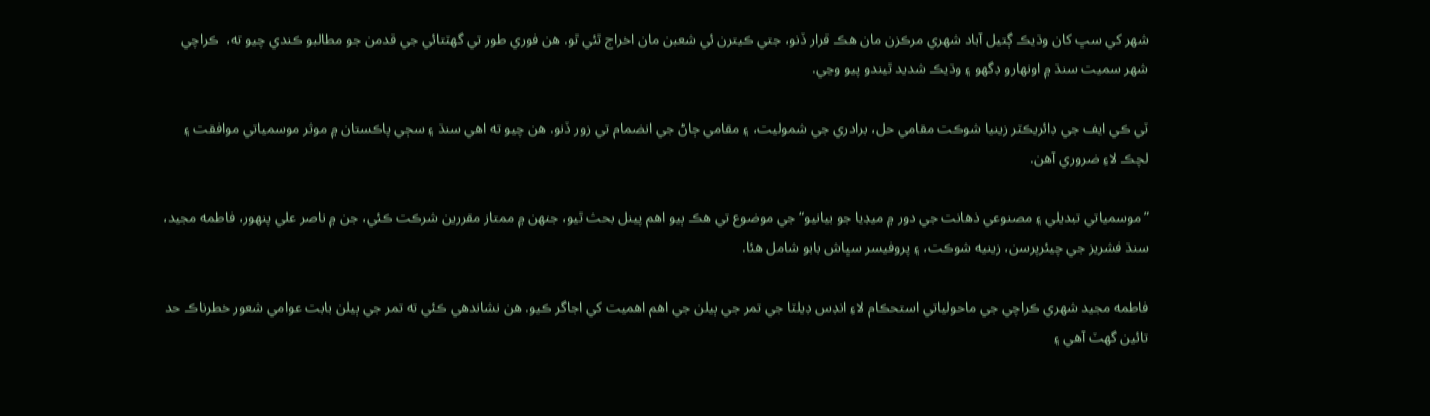شهر کي سڀ کان وڌيڪ ڳتيل آباد شهري مرڪزن مان هڪ قرار ڏنو، جتي ڪيترن ئي شعبن مان اخراج ٿئي ٿو. هن فوري طور تي گهٽتائي جي قدمن جو مطالبو ڪندي چيو ته،  ڪراچي شهر سميت سنڌ ۾ اونهارو ڊگهو ۽ وڌيڪ شديد ٿيندو پيو وڃي.

ٽي ڪي ايف جي ڊائريڪٽر زينيا شوڪت مقامي حل، برادري جي شموليت، ۽ مقامي ڄاڻ جي انضمام تي زور ڏنو. هن چيو ته اهي سنڌ ۽ سڄي پاڪستان ۾ موثر موسمياتي موافقت ۽ لچڪ لاءِ ضروري آهن.

”موسمياتي تبديلي ۽ مصنوعي ذهانت جي دور ۾ ميڊيا جو بيانيو“ جي موضوع تي هڪ ٻيو اهم پينل بحث ٿيو، جنهن ۾ ممتاز مقررين شرڪت ڪئي، جن ۾ ناصر علي پنهور، فاطمه مجيد، سنڌ فشريز جي چيئرپرسن، زينيه شوڪت، ۽ پروفيسر سڀاش بابو شامل هئا.

فاطمه مجيد شهري ڪراچي جي ماحولياتي استحڪام لاءِ انڊس ڊيلٽا جي تمر جي ٻيلن جي اهم اهميت کي اجاگر ڪيو. هن نشاندهي ڪئي ته تمر جي ٻيلن بابت عوامي شعور خطرناڪ حد تائين گهٽ آهي ۽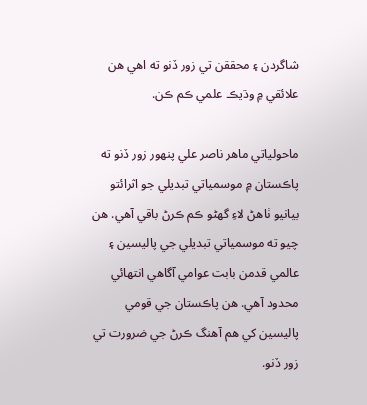شاگردن ۽ محققن تي زور ڏنو ته اهي هن علائقي ۾ وڌيڪ علمي ڪم ڪن.

ماحولياتي ماهر ناصر علي پنهور زور ڏنو ته پاڪستان ۾ موسمياتي تبديلي جو اثرائتو بيانيو ٺاهڻ لاءِ گهڻو ڪم ڪرڻ باقي آهي. هن چيو ته موسمياتي تبديلي جي پاليسين ۽ عالمي قدمن بابت عوامي آگاهي انتهائي محدود آهي. هن پاڪستان جي قومي پاليسين کي هم آهنگ ڪرڻ جي ضرورت تي زور ڏنو.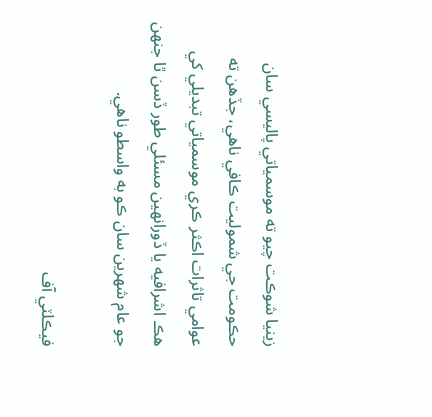زينيا شوڪت چيو ته موسمياتي پاليسي سان حڪومت جي شموليت ڪافي ناهي، جڏهن ته عوامي تاثرات اڪثر ڪري موسمياتي تبديلي کي هڪ اشرافيه يا ڏورانهين مسئلي طور ڏسن ٿا جنهن جو عام شهرين سان ڪو به واسطو ناهي.

فيڪلٽي آف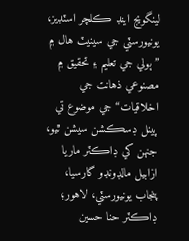لينگويج اينڊ ڪلچر اسٽڊيز، يونيورسٽي جي سينيٽ هال ۾ ”ٻولي جي تعليم ۽ تحقيق ۾ مصنوعي ذهانت جي اخلاقيات“ جي موضوع تي پينل ڊسڪشن سيشن ٿيو، جنهن کي ڊاڪٽر ماريا ازابيل مالڊونڊو گارسيا، پنجاب يونيورسٽي، لاهور؛ ڊاڪٽر حنا حسين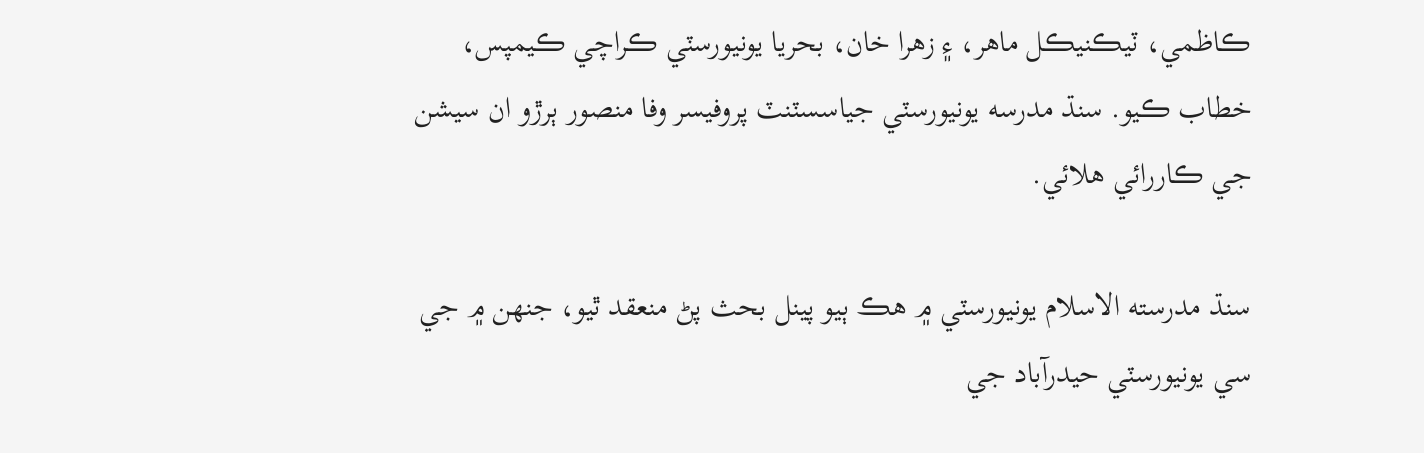ڪاظمي، ٽيڪنيڪل ماهر، ۽ زهرا خان، بحريا يونيورسٽي ڪراچي ڪيمپس، خطاب ڪيو. سنڌ مدرسه يونيورسٽي جياسسٽنٽ پروفيسر وفا منصور ٻرڙو ان سيشن جي ڪاررائي هلائي.

سنڌ مدرسته الاسلام يونيورسٽي ۾ هڪ ٻيو پينل بحث پڻ منعقد ٿيو، جنهن ۾ جي سي يونيورسٽي حيدرآباد جي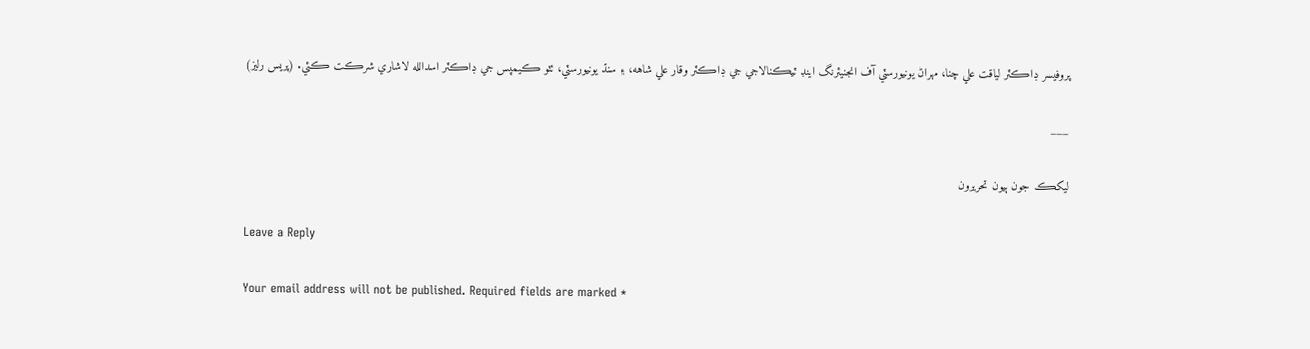پروفيسر ڊاڪٽر لياقت علي چنا، مهراڻ يونيورسٽي آف انجنيئرنگ اينڊ ٽيڪنالاجي جي ڊاڪٽر وقار علي شاهه، ۽ سنڌ يونيورسٽي، ٺٽو ڪيمپس جي ڊاڪٽر اسدالله لاشاري شرڪت ڪئي. (پريس رليز)

___

ليکڪ جون ٻيون تحريرون

Leave a Reply

Your email address will not be published. Required fields are marked *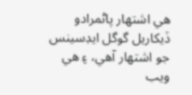هي اشتهار پاڻمرادو ڏيکاريل گوگل ايڊسينس جو اشتهار آهي، ۽ هي ويب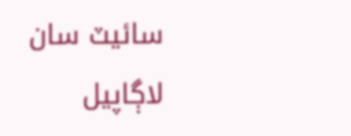سائيٽ سان لاڳاپيل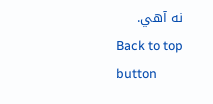نه آهي.
Back to top button